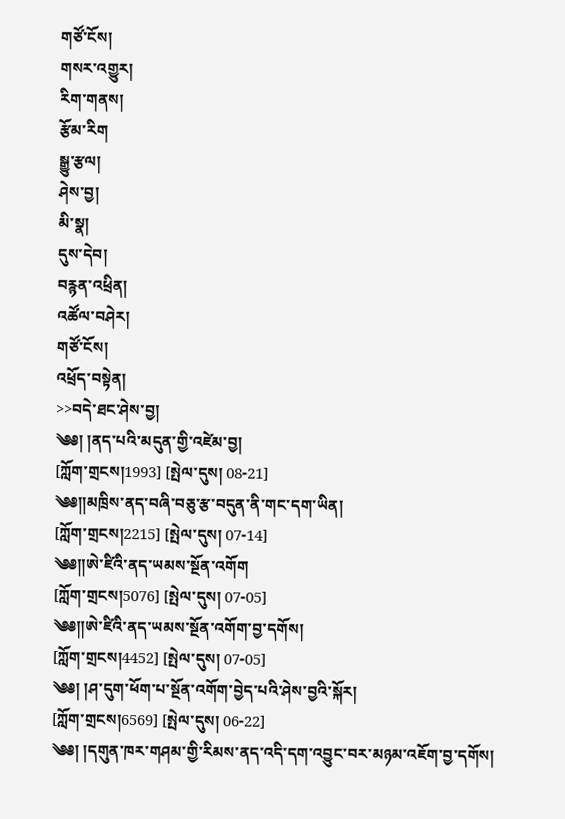གཙོ་ངོས།
གསར་འགྱུར།
རིག་གནས།
རྩོམ་རིག
སྒྱུ་རྩལ།
ཤེས་བྱ།
མི་སྣ།
དུས་དེབ།
བརྙན་འཕྲིན།
འཚོལ་བཤེར།
གཙོ་ངོས།
འཕྲོད་བསྟེན།
>>བདེ་ཐང་ཤེས་བྱ།
༄༅། །ནད་པའི་མདུན་གྱི་འཛེམ་བྱ།
[ཀློག་གྲངས།1993] [སྤེལ་དུས། 08-21]
༄༅།།མཁྲིས་ནད་བཞི་བཅུ་རྩ་བདུན་ནི་གང་དག་ཡིན།
[ཀློག་གྲངས།2215] [སྤེལ་དུས། 07-14]
༄༅།།ཨེ་ཛིའི་ནད་ཡམས་སྔོན་འགོག
[ཀློག་གྲངས།5076] [སྤེལ་དུས། 07-05]
༄༅།།ཨེ་ཛིའི་ནད་ཡམས་སྔོན་འགོག་བྱ་དགོས།
[ཀློག་གྲངས།4452] [སྤེལ་དུས། 07-05]
༄༅། །ཤ་དུག་ཕོག་པ་སྔོན་འགོག་བྱེད་པའི་ཤེས་བྱའི་སྐོར།
[ཀློག་གྲངས།6569] [སྤེལ་དུས། 06-22]
༄༅། །དགུན་ཁར་གཤམ་གྱི་རིམས་ནད་འདི་དག་འབྱུང་བར་མཉམ་འཇོག་བྱ་དགོས།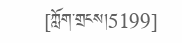[ཀློག་གྲངས།5199]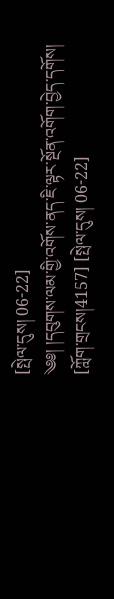[སྤེལ་དུས། 06-22]
༄༅། །དབུགས་ལམ་གྱི་འགོས་ནད་ཇི་ལྟར་སྔོན་འགོག་བྱེད་དགོས།
[ཀློག་གྲངས།4157] [སྤེལ་དུས། 06-22]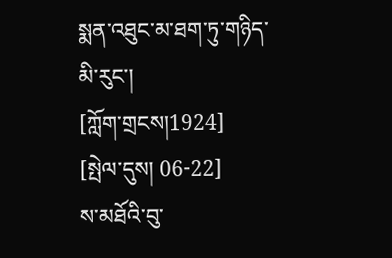སྨན་འཐུང་མ་ཐག་ཏུ་གཉིད་མི་རུང་།
[ཀློག་གྲངས།1924] [སྤེལ་དུས། 06-22]
ས་མཐོའི་བུ་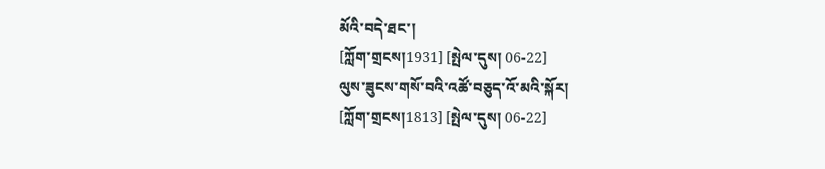མོའི་བདེ་ཐང་།
[ཀློག་གྲངས།1931] [སྤེལ་དུས། 06-22]
ལུས་ཟུངས་གསོ་བའི་འཚོ་བཅུད་འོ་མའི་སྐོར།
[ཀློག་གྲངས།1813] [སྤེལ་དུས། 06-22]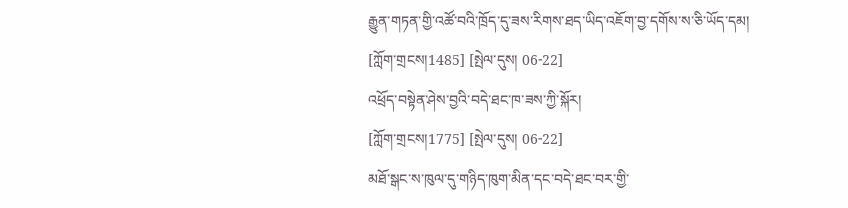རྒྱུན་གཏན་གྱི་འཚོ་བའི་ཁྲོད་དུ་ཟས་རིགས་ཐད་ཡིད་འཇོག་བྱ་དགོས་ས་ཅི་ཡོད་དམ།
[ཀློག་གྲངས།1485] [སྤེལ་དུས། 06-22]
འཕྲོད་བསྟེན་ཤེས་བྱའི་བདེ་ཐང་ཁ་ཟས་ཀྱི་སྐོར།
[ཀློག་གྲངས།1775] [སྤེལ་དུས། 06-22]
མཐོ་སྒང་ས་ཁུལ་དུ་གཉིད་ཁུག་མིན་དང་བདེ་ཐང་བར་གྱི་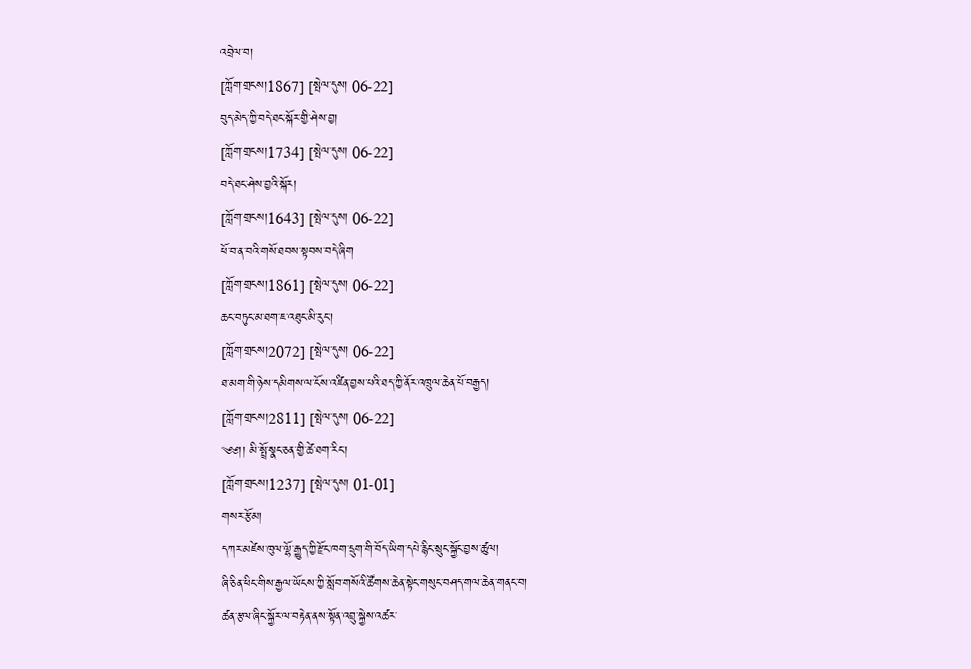འབྲེལ་བ།
[ཀློག་གྲངས།1867] [སྤེལ་དུས། 06-22]
བུད་མེད་ཀྱི་བདེ་ཐང་སྐོར་གྱི་ཤེས་བྱ།
[ཀློག་གྲངས།1734] [སྤེལ་དུས། 06-22]
བདེ་ཐང་ཤེས་བྱའི་སྐོར།
[ཀློག་གྲངས།1643] [སྤེལ་དུས། 06-22]
ཕོ་བ་ན་བའི་གསོ་ཐབས་སྟབས་བདེ་ཞིག
[ཀློག་གྲངས།1861] [སྤེལ་དུས། 06-22]
ཆང་བཏུང་མ་ཐག་ཇ་འཐུང་མི་རུང་།
[ཀློག་གྲངས།2072] [སྤེལ་དུས། 06-22]
ཐ་མག་གི་ཉེས་དམིགས་ལ་ངོས་འཛིན་བྱས་པའི་ཐད་ཀྱི་ནོར་འཁྲུལ་ཆེན་པོ་བརྒྱད།
[ཀློག་གྲངས།2811] [སྤེལ་དུས། 06-22]
༄༅།། མི་སྤྲོ་སྣང་ཅན་གྱི་ཚེ་ཐག་རིང་།
[ཀློག་གྲངས།1237] [སྤེལ་དུས། 01-01]
གསར་རྩོམ།
དཀར་མཛེས་ཁུལ་ལྷོ་རྒྱུད་ཀྱི་རྫོང་ཁག་དྲུག་གི་བོད་ཡིག་དཔེ་རྙིང་སྲུང་སྐྱོང་བྱས་ཚུལ།
ཞི་ཅིན་ཕིང་གིས་རྒྱལ་ཡོངས་ཀྱི་སློབ་གསོའི་ཚོགས་ཆེན་སྟེང་གསུང་བཤད་གལ་ཆེན་གནང་བ།
ཚན་རྩལ་ཞིང་སྐྱོར་ལ་བརྟེན་ནས་སྟོན་འབྲུ་སྐྱེས་འཚར་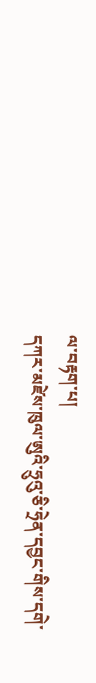ལ་བརྟག་པ།
དཀར་མཛེས་ཁུལ་ཨུའི་ཧྲུའུ་ཅི་ཧྲེན་དབྱང་གིས་དགེ་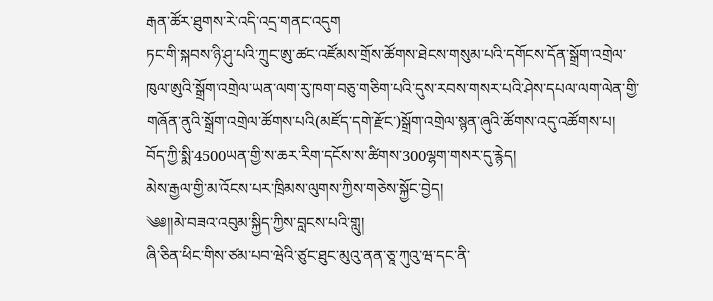རྒན་ཚོར་ཐུགས་རེ་འདི་འདྲ་གནང་འདུག
ཏང་གི་སྐབས་ཉི་ཤུ་པའི་ཀྲུང་ཨུ་ཚང་འཛོམས་གྲོས་ཚོགས་ཐེངས་གསུམ་པའི་དགོངས་དོན་སྒྲོག་འགྲེལ་ཁུལ་ཨུའི་སྒྲོག་འགྲེལ་ཡན་ལག་རུ་ཁག་བཅུ་གཅིག་པའི་དུས་རབས་གསར་པའི་ཤེས་དཔལ་ལག་ལེན་གྱི་གཞོན་ནུའི་སྒྲོག་འགྲེལ་ཚོགས་པའི(མཛོད་དགེ་རྫོང་)སྒྲོག་འགྲེལ་སྙན་ཞུའི་ཚོགས་འདུ་འཚོགས་པ།
བོད་ཀྱི་སྨི་4500ཡན་གྱི་ས་ཆར་རིག་དངོས་ས་ཚིགས་300ལྷག་གསར་དུ་རྙེད།
མེས་རྒྱལ་གྱི་མ་འོངས་པར་ཁྲིམས་ལུགས་ཀྱིས་གཅེས་སྐྱོང་བྱེད།
༄༅།།མེ་བཟའ་འབུམ་སྐྱིད་ཀྱིས་བླངས་པའི་གླུ།
ཞི་ཅིན་ཕིང་གིས་ཙམ་པབ་ཝེའི་ཙུང་ཐུང་མུའུ་ནན་ཅཱ་ཀུའུ་ཝ་དང་ནི་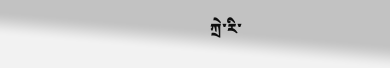ཀྲེ་རི་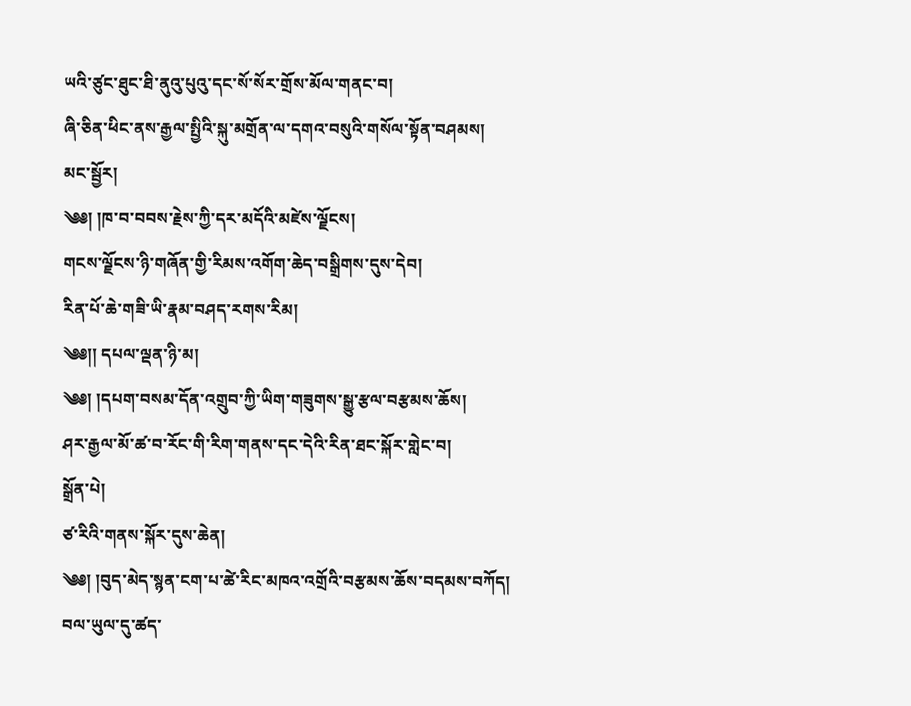ཡའི་ཙུང་ཐུང་ཐི་ནུའུ་པུའུ་དང་སོ་སོར་གྲོས་མོལ་གནང་བ།
ཞི་ཅིན་ཕིང་ནས་རྒྱལ་སྤྱིའི་སྐུ་མགྲོན་ལ་དགའ་བསུའི་གསོལ་སྟོན་བཤམས།
མང་སྦྱོར།
༄༅། །ཁ་བ་བབས་རྗེས་ཀྱི་དར་མདོའི་མཛེས་ལྗོངས།
གངས་ལྗོངས་ཉི་གཞོན་གྱི་རིམས་འགོག་ཆེད་བསྒྲིགས་དུས་དེབ།
རིན་པོ་ཆེ་གཟི་ཡི་རྣམ་བཤད་རགས་རིམ།
༄༅།། དཔལ་ལྡན་ཉི་མ།
༄༅། །དཔག་བསམ་དོན་འགྲུབ་ཀྱི་ཡིག་གཟུགས་སྒྱུ་རྩལ་བརྩམས་ཆོས།
ཤར་རྒྱལ་མོ་ཚ་བ་རོང་གི་རིག་གནས་དང་དེའི་རིན་ཐང་སྐོར་གླེང་བ།
སྒྲོན་པེ།
ཙ་རིའི་གནས་སྐོར་དུས་ཆེན།
༄༅། །བུད་མེད་སྙན་ངག་པ་ཚེ་རིང་མཁའ་འགྲོའི་བརྩམས་ཆོས་བདམས་བཀོད།
བལ་ཡུལ་དུ་ཚད་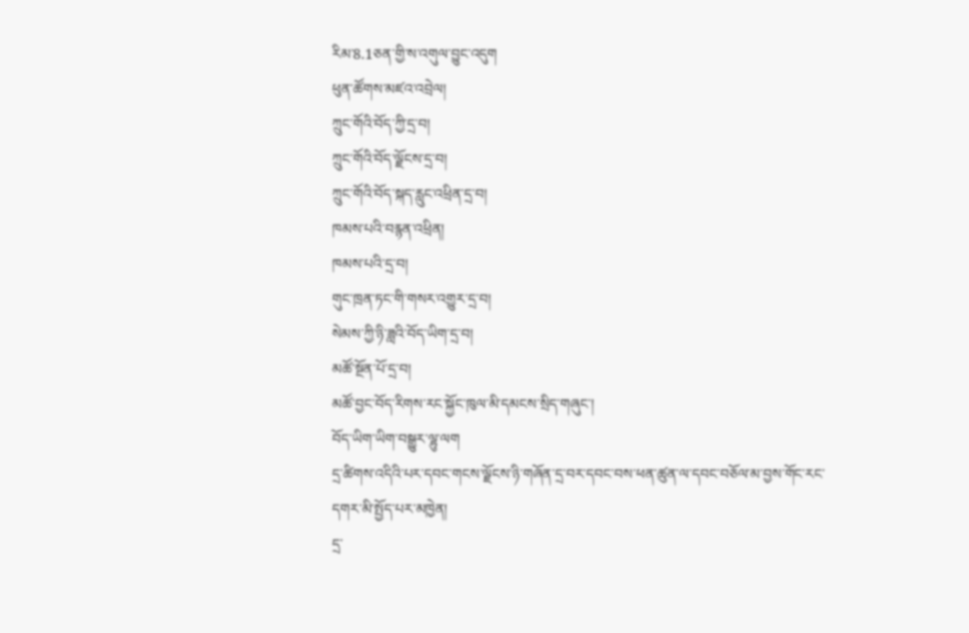རིམ་8.1ཅན་གྱི་ས་འགུལ་བྱུང་འདུག
ཕུན་ཚོགས་མཛའ་འབྲེལ།
ཀྲུང་གོའི་བོད་ཀྱི་དྲ་བ།
ཀྲུང་གོའི་བོད་ལྗོངས་དྲ་བ།
ཀྲུང་གོའི་བོད་སྐད་རླུང་འཕྲིན་དྲ་བ།
ཁམས་པའི་བརྙན་འཕྲིན།
ཁམས་པའི་དྲ་བ།
གུང་ཁྲན་ཏང་གི་གསར་འགྱུར་དྲ་བ།
སེམས་ཀྱི་ཉི་ཟླའི་བོད་ཡིག་དྲ་བ།
མཚོ་སྔོན་པོ་དྲ་བ།
མཚོ་བྱང་བོད་རིགས་རང་སྐྱོང་ཁུལ་མི་དམངས་སྲིད་གཞུང་།
བོད་ཡིག་ཡིག་བསྒྱུར་ལྷུ་ལག
དྲ་ཚིགས་འདིའི་པར་དབང་གངས་ལྗོངས་ཉི་གཞོན་དྲ་བར་དབང་བས་ཕན་ཚུན་ལ་དབང་བཅོལ་མ་བྱས་གོང་རང་དགར་མི་སྤྱོད་པར་མཁྱེན།
དྲ་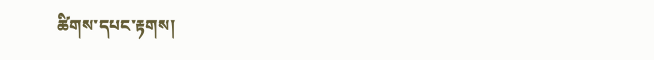ཚིགས་དཔང་རྟགས།